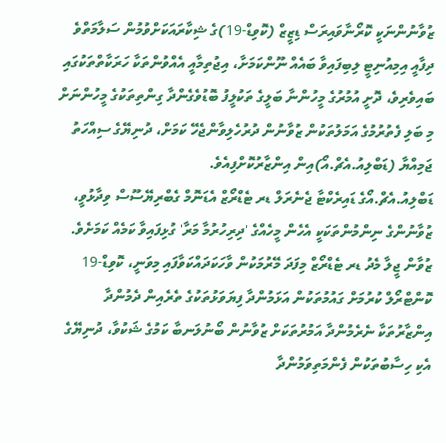ޒުވާނުންނަކީ ކޮރޯނާވައިރަސް ޑިޒީޒް (ކޮވިޑް-19)ގެ ޝިކާރައަކަށްވުމުން ސަލާމަތްވެ ދިފާއީ އިމިއުނިޓީ ލިބިފައިވާ ބައެއް ނޫންކަމަށާ، އިޖުތިމާއީ އެއްވުންތަކާ ހަރަކާތްތަކުގައި ބައިވެރިވެ، ދޮށީ އުމުރުގެ މީހުންނާ ބަލީގެ ތަކުލީފު ބޮޑުވެގެންދާ ގިންތިތަކުގެ މީހުންނަށް މި ބަލި ފެތުރުމުގެ އަމަލުތަކުން ޒުވާނުން ދުރުހެލިވާންޖެހޭ ކަމަށް، ދުނިޔޭގެ ސިއްހަތު ޖަމިއްޔާ (ޑަބްލިއު.އެޗް.އޯ)އިން އިންޒާރުކޮށްފިއެވެ.
ޑަބްލިއު.އެޗް.އޯގެ ޑައިރެކްޓާ ޖެނެރަލް ޑރ ޓެޑްރޯޒް އެޑަނޮމް ގެބްރިޔޭސޫސް ވިދާޅުވީ، ޒުވާނުންގެ ނިންމުންތަކަކީ އެހެން މީހެއްގެ 'ދިރިހުރުމާ މަރާ' ގުޅިފައިވާ ކަމެއް ކަމަށެވެ.
ޒުވާން ޖީލާ މެދު ޑރ ޓެޑްރޯޒް މިފަދަ މޭރުމަކުން ވާހަކަދައްކަވާފައި މިވަނީ، ކޮވިޑް-19 ކޮންޓްރޯލް ކުރުމަށް ގައުމުތަކުން އަޅަމުންދާ ފިޔަވަޅުތަކުގެ ތެރެއިން ދެމުންދާ އިންޒާރުތަކާ ނެރެމުންދާ އަމުރުތަކަށް ޒުވާނުން ބޯނުލަނބާ ކަމުގެ ޝަކުވާ، ދުނިޔޭގެ އެކި ހިސާބުތަކުން ފެންމަތިވަމުންދާ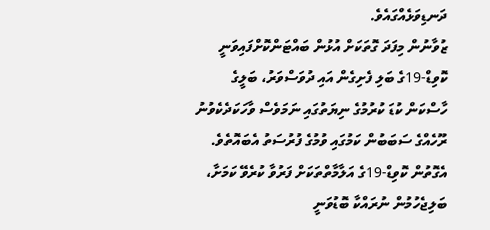ދަނޑިވަޅެއްގައެވެ.
ޒުވާނުން މިފަދަ ގޮތަކަށް އުޅުން ބައްޓަންކޮށްފައިވަނީ ކޮވިޑް-19ގެ ބަލި ފެށިގެން އައި ދުވަސްވަރު، ބަލީގެ ހާސްކަން ކުޑަ ކުރުމުގެ ނިޔަތުގައި ނަމަވެސް ވާހަކަދެކެވުނު ރޫހެއްގެ ސަބަބުން ކަމުގައި ވުމުގެ ފުރުސަތު އެބައޮތެވެ. އެގޮތުން ކޮވިޑް-19ގެ އަލާމާތްތަކަށް ފަރުވާ ކުރެވޭ ކަމަށާ، ބަލިޖެހުމުން ނުރައްކާ ބޮޑުވަނީ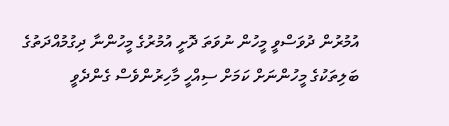އުމުރުން ދުވަސްވީ މީހުން ނުވަތަ ދޮށީ އުމުރުގެ މީހުންނާ ދިގުމުއްދަތުގެ ބަލިތަކުގެ މީހުންނަށް ކަމަށް ސިއްހީ މާހިރުންވެސް ގެންދެވީ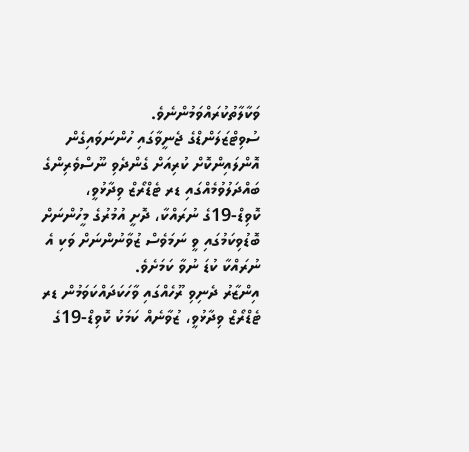ވަކާލާތުކުރައްވަމުންނެވެ.
ސުވިޓްޒަލަންޑްގެ ޖެނީވާގައި ހުންނަވައިގެން އޮންލައިންކޮށް ކުރިއަށް ގެންދެވި ނޫސްވެރިންގެ ބައްދަލުވުމެއްގައި ޑރ ޓެޑްރޯޒް ވިދާޅުވީ، ކޮވިޑް-19ގެ ނުރައްކާ، ދޮށީ އުމުރުގެ މީހުންނަށް ބޮޑުވިކަމުގައި ވީ ނަމަވެސް ޒުވާނުންނަށް ވަކި އެ ނުރައްކާ ކުޑަ ނުވާ ކަމަށެވެ.
އިންޒާރު ދެނިވި ރޫހެއްގައި ވާހަކަދައްކަވަމުން ޑރ ޓެޑްރޯޒް ވިދާޅުވީ، ޒުވާނެއް ކަމަކު ކޮވިޑް-19ގެ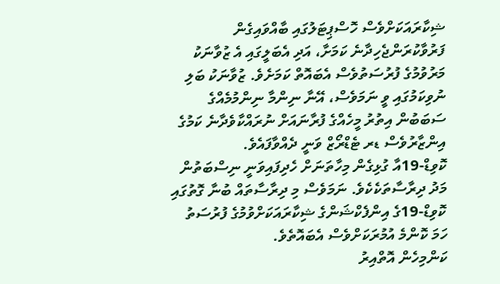ޝިކާރައަކަށްވެސް ހޮސްޕިޓަލުގައި ބާއްވައިގެން ފަރުވާކުރަންޖެހިދާނެ ކަމަށާ، އަދި އެބަލީގައި އެ ޒުވާނަކު މަރުވުމުގެ ފުރުސަތުވެސް އެބައޮތް ކަމަށެވެ. ޒުވާނަކު ބަލި ނުވިކަމުގައި ވީ ނަމަވެސް، އޭނާ ނިންމާ ނިންމުމެއްގެ ސަބަބުން އިތުރު މީހެއްގެ ފުރާނައަށް ނުރައްކާވެދާނެ ކަމުގެ އިންޒާރުވެސް ޑރ ޓެޑްރޯޒް ވަނީ ދެއްވާފައެވެ.
ކޮވިޑް-19އާ ގުޅިގެން މިހާތަނަށް ހެދިފައިވަނީ ނިސްބަތުން މަދު ދިރާސާތަކެކެވެ. ނަމަވެސް މި ދިރާސާތައް ބުނާ ގޮތުގައި ކޮވިޑް-19ގެ އިންފެކްޝަންގެ ޝިކާރައަކަށްވުމުގެ ފުރުސަތު ހަމަ ކޮންމެ އުމުރަކަށްވެސް އެބައޮތެވެ.
ކަންމިހެން އޮތްއިރު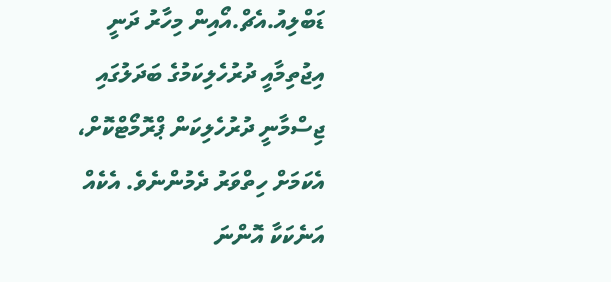ޑަބްލިއު.އެޗް.އޯއިން މިހާރު ދަނީ އިޖުތިމާއީ ދުރުހެލިކަމުގެ ބަދަލުގައި ޖިސްމާނީ ދުރުހެލިކަން ޕްރޮމޯޓްކޮށް، އެކަމަށް ހިތްވަރު ދެމުންނެވެ. އެކެއް އަނެކަކާ އޮންނަ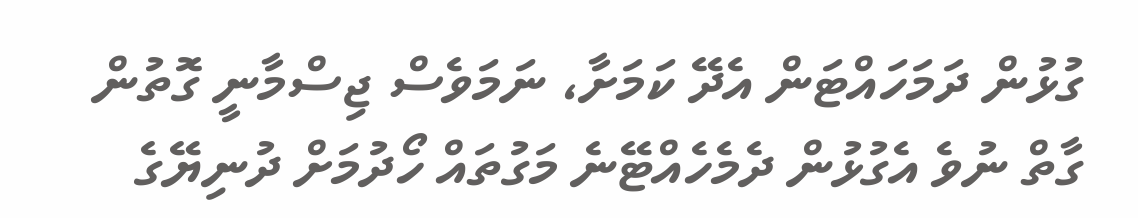ގުޅުން ދަމަހައްޓަން އެދޭ ކަމަށާ، ނަމަވެސް ޖިސްމާނީ ގޮތުން ގާތް ނުވެ އެގުޅުން ދެމެހެއްޓޭނެ މަގުތައް ހޯދުމަށް ދުނިޔޭގެ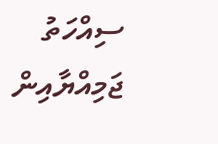ސިއްހަތު ޖަމިއްޔާއިން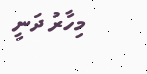މިހާރު ދަނީ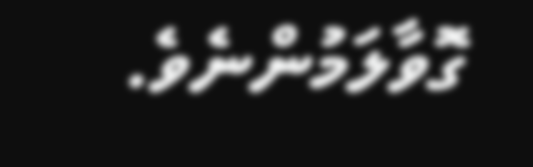ގޮވާލަމުންނެވެ.